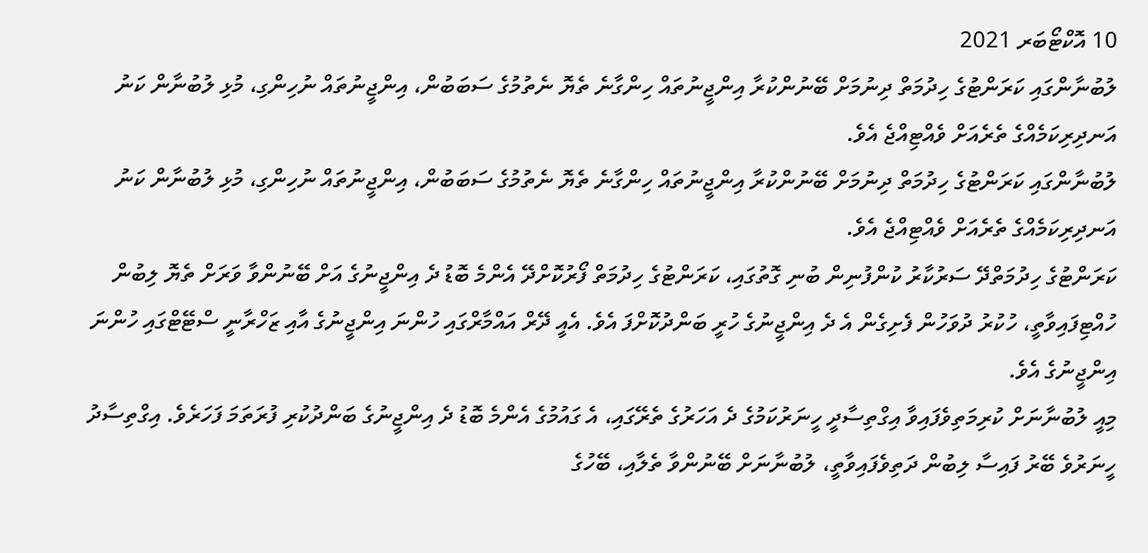10 އޮކްޓޯބަރ 2021
ލުބުނާންގައި ކަރަންޓުގެ ހިދުމަތް ދިނުމަށް ބޭނުންކުރާ އިންޖީނުތައް ހިންގާނެ ތެޔޮ ނެތުމުގެ ސަބަބުން، އިންޖީނުތައް ނުހިންގި، މުޅި ލުބުނާން ކަނު އަނދިރިކަމެއްގެ ތެރެއަށް ވެއްޓިއްޖެ އެވެ.
ލުބުނާންގައި ކަރަންޓުގެ ހިދުމަތް ދިނުމަށް ބޭނުންކުރާ އިންޖީނުތައް ހިންގާނެ ތެޔޮ ނެތުމުގެ ސަބަބުން، އިންޖީނުތައް ނުހިންގި، މުޅި ލުބުނާން ކަނު އަނދިރިކަމެއްގެ ތެރެއަށް ވެއްޓިއްޖެ އެވެ.
ކަރަންޓުގެ ހިދުމަތްދޭ ސަރުކާރު ކުންފުނިން ބުނި ގޮތުގައި، ކަރަންޓުގެ ހިދުމަތް ފޯރުކޮށްދޭ އެންމެ ބޮޑު ދެ އިންޖީނުގެ އަށް ބޭނުންވާ ވަރަށް ތެޔޮ ލިބުން ހުއްޓިފައިވާތީ، ހުކުރު ދުވަހުން ފެށިގެން އެ ދެ އިންޖީނުގެ ހުރީ ބަންދުކޮށްފަ އެވެ. އެއީ ދޭރް އައްމާރްގައި ހުންނަ އިންޖީނުގެ އާއި ޒަހްރާނީ ސްޓޭޓްގައި ހުންނަ އިންޖީނުގެ އެވެ.
މިއީ ލުބުނާނަށް ކުރިމަތިވެފައިވާ އިގްތިސާދީ ހީނަރުކަމުގެ ދެ އަހަރުގެ ތެރޭގައި، އެ ގައުމުގެ އެންމެ ބޮޑު ދެ އިންޖީނުގެ ބަންދުކުރި ފުރަތަމަ ފަހަރެވެ. އިގްތިސާދު ހީނަރުވެ ބޭރު ފައިސާ ލިބުން ދަތިވެފައިވާތީ، ލުބުނާނަށް ބޭނުންވާ ތެލާއި، ބޭހުގެ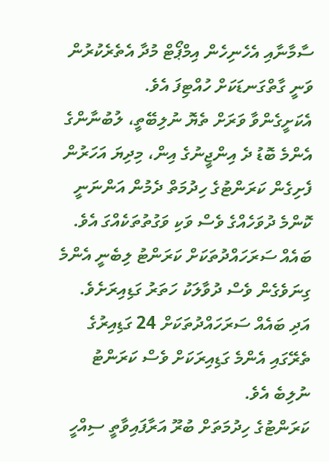ސާމާނާއި އެހެނިހެން އިމްޕޯޓް މުދާ އެތެރެކުރުން ވަނީ ގާތްގަނޑަކަށް ހުއްޓިފަ އެވެ.
އެކަށީގެންވާ ވަރަށް ތެޔޮ ނުލިބޭތީ، ލުބުނާންގެ އެންމެ ބޮޑު ދެ އިންޖީނުގެ އިން، މިދިޔަ އަހަރުން ފެށިގެން ކަރަންޓުގެ ހިދުމަތް ދެމުން އަންނަނީ ކޮންމެ ދުވަހެއްގެ ވެސް ވަކި ވަގުތުތަކެއްގަ އެވެ. ބައެއް ސަރަހައްދުތަކަށް ކަރަންޓު ލިބެނީ އެންމެ ގިނަވެގެން ވެސް ދުވާލަކު ހަތަރު ގަޑިއިރަށެވެ. އަދި ބައެއް ސަރަހައްދުތަކަށް 24 ގަޑިއިރުގެ ތެރޭގައި އެންމެ ގަޑިއިރަކަށް ވެސް ކަރަންޓު ނުލިބެ އެވެ.
ކަރަންޓުގެ ހިދުމަތަށް ބުރޫ އަރާފައިވާތީ ސިއްހީ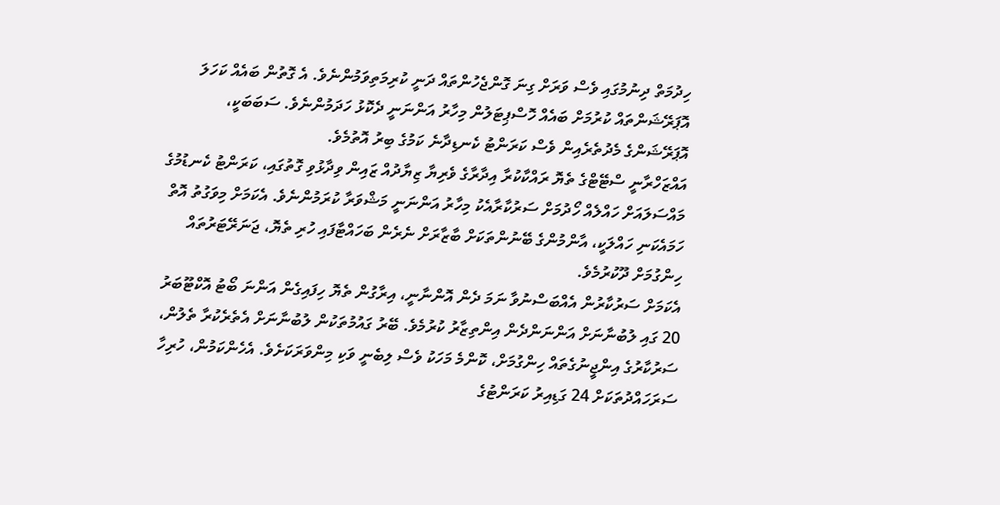ހިދުމަތް ދިނުމުގައި ވެސް ވަރަށް ގިނަ ގޮންޖެހުންތައް ދަނީ ކުރިމަތިވަމުންނެވެ. އެ ގޮތުން ބައެއް ކަހަލަ އޮޕަރޭޝަންތައް ކުރުމަށް ބައެއް ހޮސްޕިޓަލުން މިހާރު އަންނަނީ ދެކޮޅު ހަދަމުންނެވެ. ސަބަބަކީ، އޮޕަރޭޝަންގެ މެދުތެރެއިން ވެސް ކަރަންޓު ކެނޑިދާނެ ކަމުގެ ބިރު އޮތުމެވެ.
އައްޒަހްރާނީ ސްޓޭޓްގެ ތެޔޮ ރައްކާކުރާ އިދާރާގެ ވެރިޔާ ޒިޔާދުއް ޒައިން ވިދާޅުވި ގޮތުގައި، ކަރަންޓު ކެނޑުމުގެ މައްސަލައަށް ހައްލެއް ހޯދުމަށް ސަރުކާރާއެކު މިހާރު އަންނަނީ މަޝްވަރާ ކުރަމުންނެވެ. އެކަމަށް މިވަގުތު އޮތް ހަމައެކަނި ހައްލަކީ، އާންމުންގެ ބޭނުންތަކަށް ބާޒާރަށް ނެރެން ބަހައްޓާފައި ހުރި ތެޔޮ، ޖަނަރޭޓަރުތައް ހިންގުމަށް ދޫކުރުމެވެ.
އެކަމަށް ސަރުކާރުން އެއްބަސްނުވާ ނަމަ ދެން އޮންނާނީ، އިރާގުން ތެޔޮ ހިފައިގެން އަންނަ ބޯޓު އޮކްޓޫބަރު 20 ގައި ލުބުނާނަށް އަންނަންދެން އިންތިޒާރު ކުރުމެވެ. ބޭރު ގައުމުތަކުން ލުބުނާނަށް އެތެރެކުރާ ތެލުން، ސަރުކާރުގެ އިންޖީނުގެތައް ހިންގުމަށް، ކޮންމެ މަހަކު ވެސް ލިބެނީ ވަކި މިންވަރަކަށެވެ. އެހެންކަމުން، ހުރިހާ ސަރަހައްދުތަކަށް 24 ގަޑިއިރު ކަރަންޓުގެ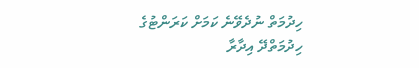ހިދުމަތް ނުދެވޭނެ ކަމަށް ކަރަންޓުގެ ހިދުމަތްދޭ އިދާރާ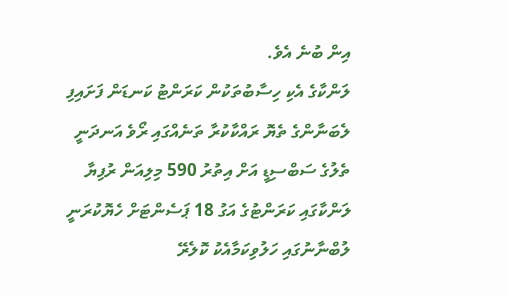އިން ބުނެ އެވެ.
ލަންކާގެ އެކި ހިސާބުތަކުން ކަރަންޓު ކަނޑަން ފަށައިފި
ލެބަނާންގެ ތެޔޮ ރައްކާކުރާ ތަނެއްގައި ރޯވެ އަނދަނީ
ތެލުގެ ސަބްސިޑީ އަށް އިތުރު 590 މިލިއަން ރުފިޔާ
ލަންކާގައި ކަރަންޓުގެ އަގު 18 ޕަސެންޓަށް ހެޔޮކުރަނީ
ލުބްނާނުގައި ހަލުވިކަމާއެކު ކޮލެރޭ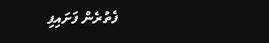ފެތުރެން ފަށައިފި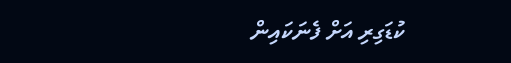ކުޑަގިރި އަށް ފެނަކައިން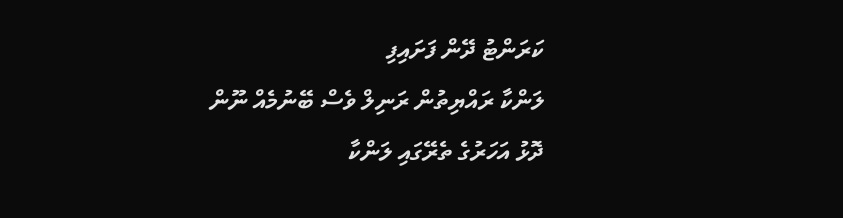ކަރަންޓު ދޭން ފަށައިފި
ލަންކާ ރައްޔިތުން ރަނިލް ވެސް ބޭނުމެއް ނޫން
ދޮޅު އަހަރުގެ ތެރޭގައި ލަންކާ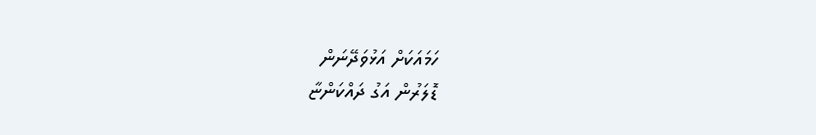ހަމައަކަށް އަޅުވަދޭނަން
ޑޮލަރުން އަގު ދައްކަންޏާ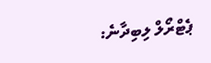ޕެޓްރޯލް ލިބިދާނެ: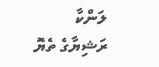ލަންކާ
ރަޝިޔާގެ ތެޔޮ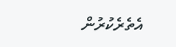އެތެރެކުރުން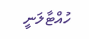ހުއްޓާލަނީ